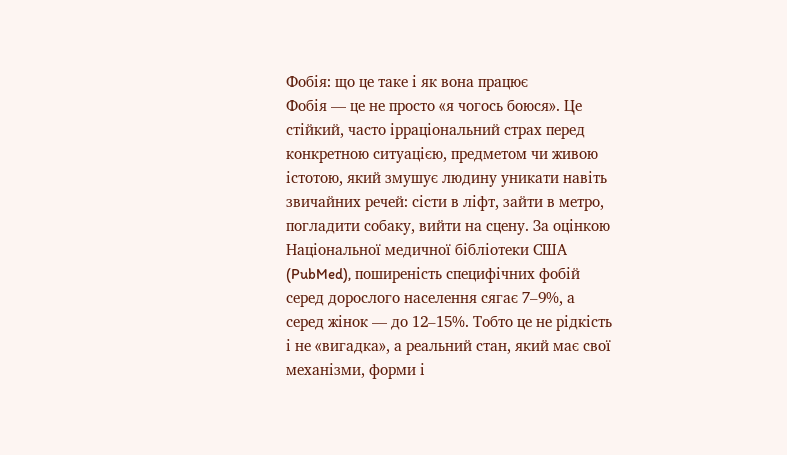Фобія: що це таке і як вона працює
Фобія — це не просто «я чогось боюся». Це стійкий, часто ірраціональний страх перед конкретною ситуацією, предметом чи живою істотою, який змушує людину уникати навіть звичайних речей: сісти в ліфт, зайти в метро, погладити собаку, вийти на сцену. За оцінкою Національної медичної бібліотеки США (PubMed), поширеність специфічних фобій серед дорослого населення сягає 7–9%, а серед жінок — до 12–15%. Тобто це не рідкість і не «вигадка», а реальний стан, який має свої механізми, форми і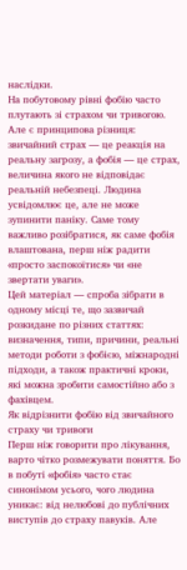наслідки.
На побутовому рівні фобію часто плутають зі страхом чи тривогою. Але є принципова різниця: звичайний страх — це реакція на реальну загрозу, а фобія — це страх, величина якого не відповідає реальній небезпеці. Людина усвідомлює це, але не може зупинити паніку. Саме тому важливо розібратися, як саме фобія влаштована, перш ніж радити «просто заспокоїтися» чи «не звертати уваги».
Цей матеріал — спроба зібрати в одному місці те, що зазвичай розкидане по різних статтях: визначення, типи, причини, реальні методи роботи з фобією, міжнародні підходи, а також практичні кроки, які можна зробити самостійно або з фахівцем.
Як відрізнити фобію від звичайного страху чи тривоги
Перш ніж говорити про лікування, варто чітко розмежувати поняття. Бо в побуті «фобія» часто стає синонімом усього, чого людина уникає: від нелюбові до публічних виступів до страху павуків. Але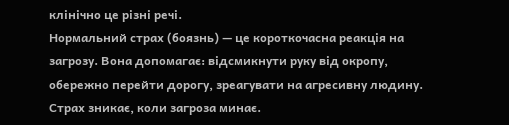клінічно це різні речі.
Нормальний страх (боязнь) — це короткочасна реакція на загрозу. Вона допомагає: відсмикнути руку від окропу, обережно перейти дорогу, зреагувати на агресивну людину. Страх зникає, коли загроза минає.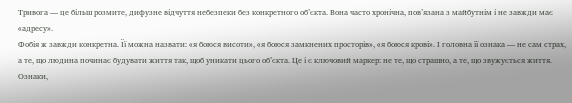Тривога — це більш розмите, дифузне відчуття небезпеки без конкретного об’єкта. Вона часто хронічна, пов’язана з майбутнім і не завжди має «адресу».
Фобія ж завжди конкретна. Її можна назвати: «я боюся висоти», «я боюся замкнених просторів», «я боюся крові». І головна її ознака — не сам страх, а те, що людина починає будувати життя так, щоб уникати цього об’єкта. Це і є ключовий маркер: не те, що страшно, а те, що звужується життя.
Ознаки,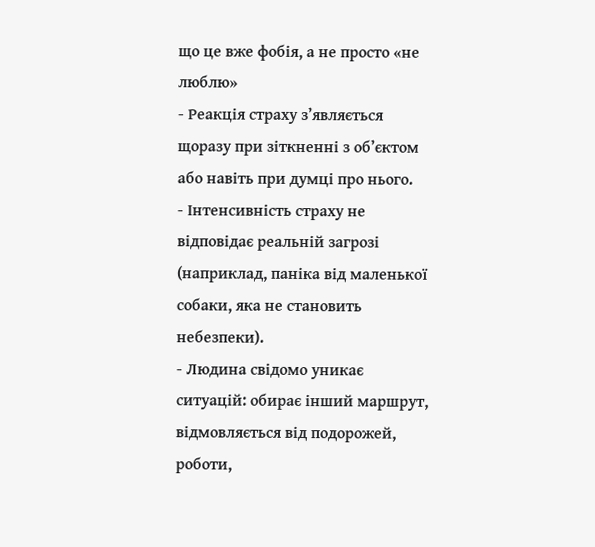що це вже фобія, а не просто «не люблю»
- Реакція страху з’являється щоразу при зіткненні з об’єктом або навіть при думці про нього.
- Інтенсивність страху не відповідає реальній загрозі (наприклад, паніка від маленької собаки, яка не становить небезпеки).
- Людина свідомо уникає ситуацій: обирає інший маршрут, відмовляється від подорожей, роботи,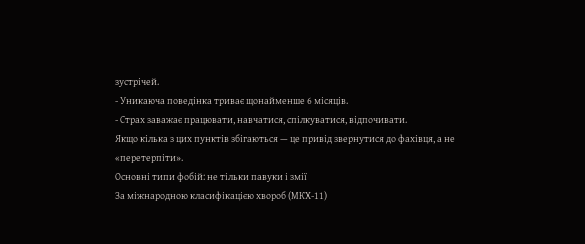зустрічей.
- Уникаюча поведінка триває щонайменше 6 місяців.
- Страх заважає працювати, навчатися, спілкуватися, відпочивати.
Якщо кілька з цих пунктів збігаються — це привід звернутися до фахівця, а не «перетерпіти».
Основні типи фобій: не тільки павуки і змії
За міжнародною класифікацією хвороб (МКХ-11)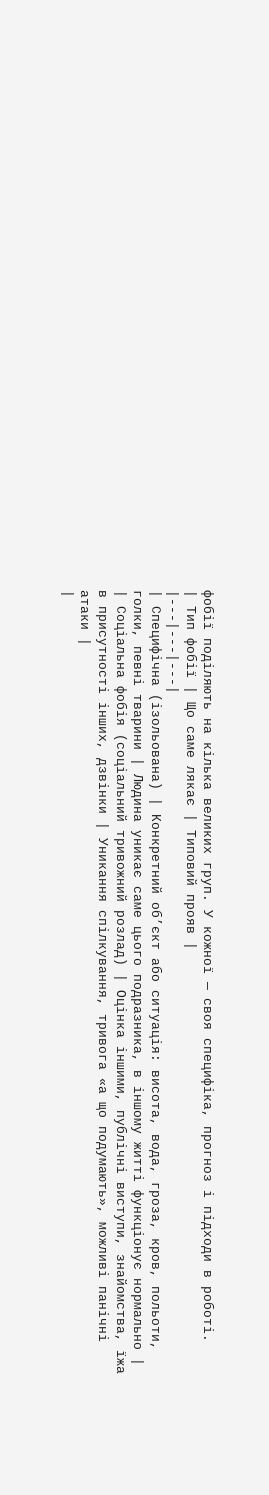фобії поділяють на кілька великих груп. У кожної — своя специфіка, прогноз і підходи в роботі.
| Тип фобії | Що саме лякає | Типовий прояв |
|---|---|---|
| Специфічна (ізольована) | Конкретний об’єкт або ситуація: висота, вода, гроза, кров, польоти, голки, певні тварини | Людина уникає саме цього подразника, в іншому житті функціонує нормально |
| Соціальна фобія (соціальний тривожний розлад) | Оцінка іншими, публічні виступи, знайомства, їжа в присутності інших, дзвінки | Уникання спілкування, тривога «а що подумають», можливі панічні атаки |
|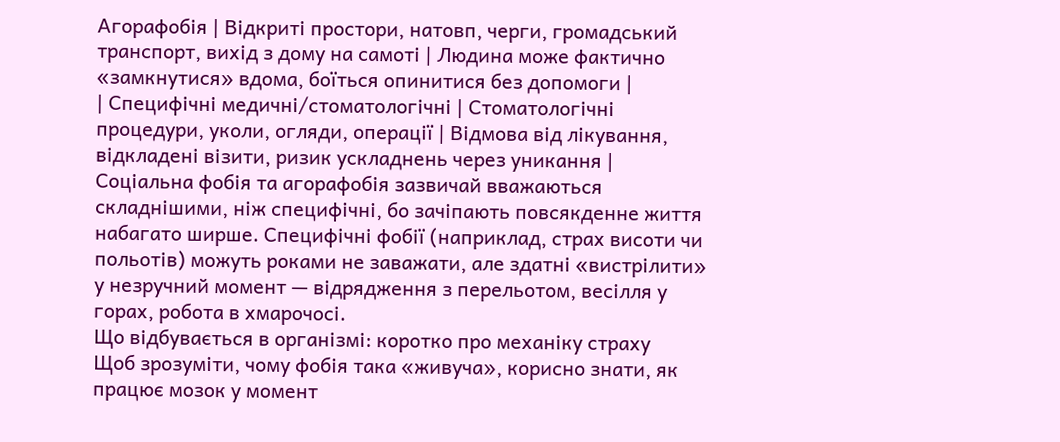Агорафобія | Відкриті простори, натовп, черги, громадський транспорт, вихід з дому на самоті | Людина може фактично «замкнутися» вдома, боїться опинитися без допомоги |
| Специфічні медичні/стоматологічні | Стоматологічні процедури, уколи, огляди, операції | Відмова від лікування, відкладені візити, ризик ускладнень через уникання |
Соціальна фобія та агорафобія зазвичай вважаються складнішими, ніж специфічні, бо зачіпають повсякденне життя набагато ширше. Специфічні фобії (наприклад, страх висоти чи польотів) можуть роками не заважати, але здатні «вистрілити» у незручний момент — відрядження з перельотом, весілля у горах, робота в хмарочосі.
Що відбувається в організмі: коротко про механіку страху
Щоб зрозуміти, чому фобія така «живуча», корисно знати, як працює мозок у момент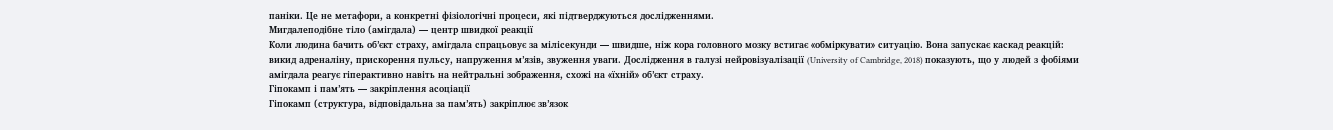паніки. Це не метафори, а конкретні фізіологічні процеси, які підтверджуються дослідженнями.
Мигдалеподібне тіло (амігдала) — центр швидкої реакції
Коли людина бачить об’єкт страху, амігдала спрацьовує за мілісекунди — швидше, ніж кора головного мозку встигає «обміркувати» ситуацію. Вона запускає каскад реакцій: викид адреналіну, прискорення пульсу, напруження м’язів, звуження уваги. Дослідження в галузі нейровізуалізації (University of Cambridge, 2018) показують, що у людей з фобіями амігдала реагує гіперактивно навіть на нейтральні зображення, схожі на «їхній» об’єкт страху.
Гіпокамп і пам’ять — закріплення асоціації
Гіпокамп (структура, відповідальна за пам’ять) закріплює зв’язок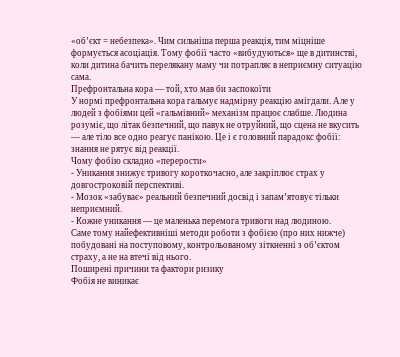«об’єкт = небезпека». Чим сильніша перша реакція, тим міцніше формується асоціація. Тому фобії часто «вибудуються» ще в дитинстві, коли дитина бачить перелякану маму чи потрапляє в неприємну ситуацію сама.
Префронтальна кора — той, хто мав би заспокоїти
У нормі префронтальна кора гальмує надмірну реакцію амігдали. Але у людей з фобіями цей «гальмівний» механізм працює слабше. Людина розуміє, що літак безпечний, що павук не отруйний, що сцена не вкусить — але тіло все одно реагує панікою. Це і є головний парадокс фобії: знання не рятує від реакції.
Чому фобію складно «перерости»
- Уникання знижує тривогу короткочасно, але закріплює страх у довгостроковій перспективі.
- Мозок «забуває» реальний безпечний досвід і запам’ятовує тільки неприємний.
- Кожне уникання — це маленька перемога тривоги над людиною.
Саме тому найефективніші методи роботи з фобією (про них нижче) побудовані на поступовому, контрольованому зіткненні з об’єктом страху, а не на втечі від нього.
Поширені причини та фактори ризику
Фобія не виникає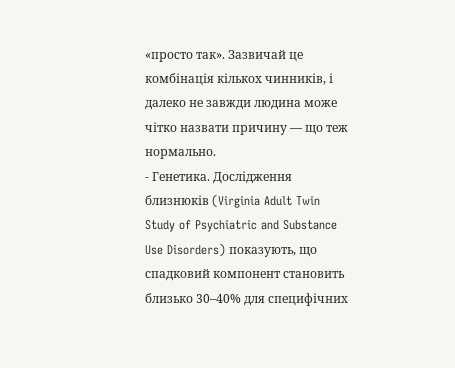«просто так». Зазвичай це комбінація кількох чинників, і далеко не завжди людина може чітко назвати причину — що теж нормально.
- Генетика. Дослідження близнюків (Virginia Adult Twin Study of Psychiatric and Substance Use Disorders) показують, що спадковий компонент становить близько 30–40% для специфічних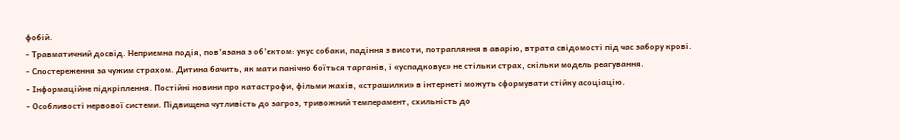фобій.
- Травматичний досвід. Неприємна подія, пов’язана з об’єктом: укус собаки, падіння з висоти, потрапляння в аварію, втрата свідомості під час забору крові.
- Спостереження за чужим страхом. Дитина бачить, як мати панічно боїться тарганів, і «успадковує» не стільки страх, скільки модель реагування.
- Інформаційне підкріплення. Постійні новини про катастрофи, фільми жахів, «страшилки» в інтернеті можуть сформувати стійку асоціацію.
- Особливості нервової системи. Підвищена чутливість до загроз, тривожний темперамент, схильність до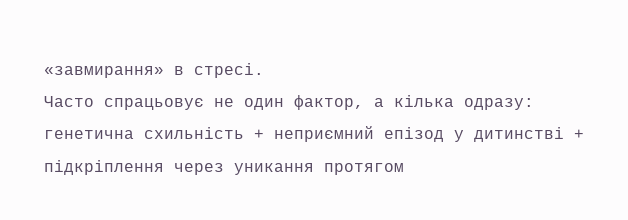«завмирання» в стресі.
Часто спрацьовує не один фактор, а кілька одразу: генетична схильність + неприємний епізод у дитинстві + підкріплення через уникання протягом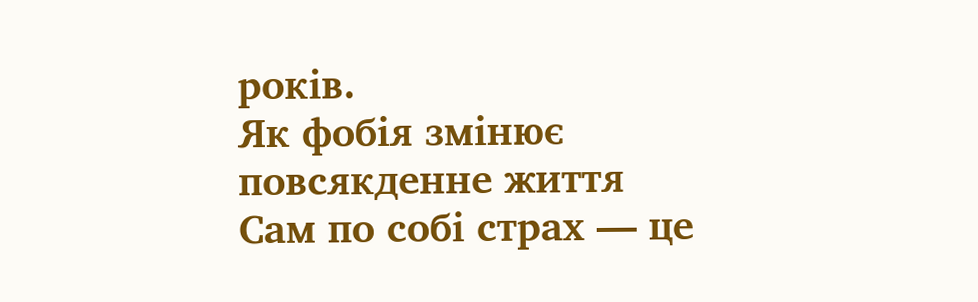років.
Як фобія змінює повсякденне життя
Сам по собі страх — це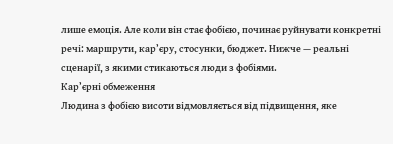лише емоція. Але коли він стає фобією, починає руйнувати конкретні речі: маршрути, кар’єру, стосунки, бюджет. Нижче — реальні сценарії, з якими стикаються люди з фобіями.
Кар’єрні обмеження
Людина з фобією висоти відмовляється від підвищення, яке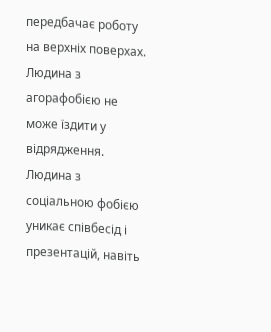передбачає роботу на верхніх поверхах. Людина з агорафобією не може їздити у відрядження. Людина з соціальною фобією уникає співбесід і презентацій, навіть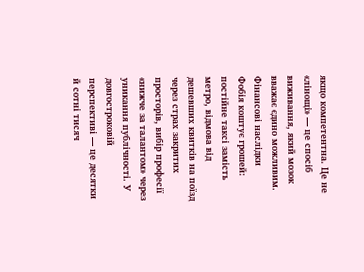якщо компетентна. Це не «лінощі» — це спосіб виживання, який мозок вважає єдино можливим.
Фінансові наслідки
Фобія коштує грошей: постійне таксі замість метро, відмова від дешевших квитків на поїзд через страх закритих просторів, вибір професії «нижче за талантом» через уникання публічності. У довгостроковій перспективі — це десятки й сотні тисяч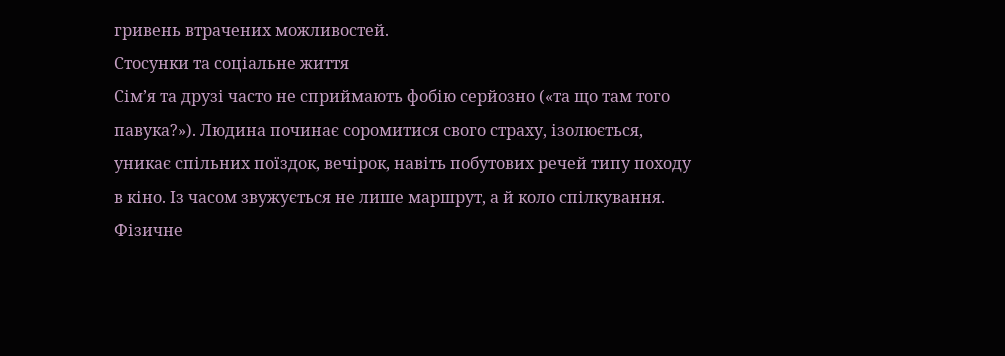гривень втрачених можливостей.
Стосунки та соціальне життя
Сім’я та друзі часто не сприймають фобію серйозно («та що там того павука?»). Людина починає соромитися свого страху, ізолюється, уникає спільних поїздок, вечірок, навіть побутових речей типу походу в кіно. Із часом звужується не лише маршрут, а й коло спілкування.
Фізичне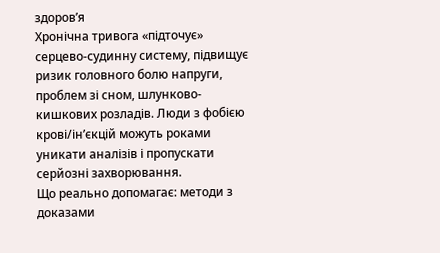здоров’я
Хронічна тривога «підточує» серцево-судинну систему, підвищує ризик головного болю напруги, проблем зі сном, шлунково-кишкових розладів. Люди з фобією крові/ін’єкцій можуть роками уникати аналізів і пропускати серйозні захворювання.
Що реально допомагає: методи з доказами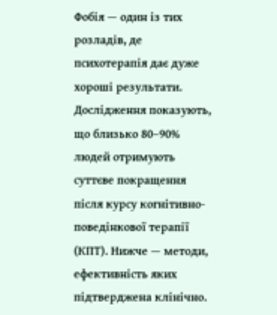Фобія — один із тих розладів, де психотерапія дає дуже хороші результати. Дослідження показують, що близько 80–90% людей отримують суттєве покращення після курсу когнітивно-поведінкової терапії (КПТ). Нижче — методи, ефективність яких підтверджена клінічно.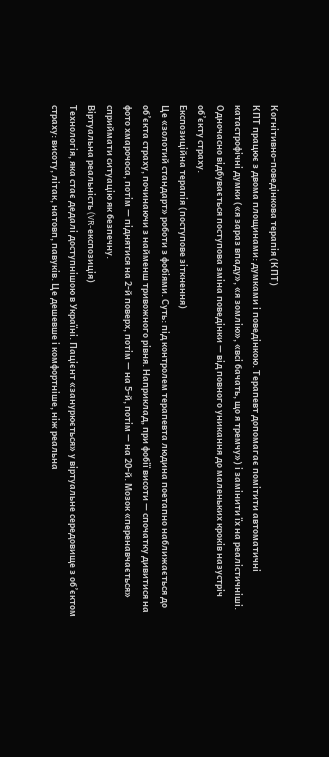Когнітивно-поведінкова терапія (КПТ)
КПТ працює з двома площинами: думками і поведінкою. Терапевт допомагає помітити автоматичні катастрофічні думки («я зараз впаду», «я зомлію», «всі бачать, що я тремчу») і замінити їх на реалістичніші. Одночасно відбувається поступова зміна поведінки — від повного уникання до маленьких кроків назустріч об’єкту страху.
Експозиційна терапія (поступове зіткнення)
Це «золотий стандарт» роботи з фобіями. Суть: під контролем терапевта людина поетапно наближається до об’єкта страху, починаючи з найменш тривожного рівня. Наприклад, при фобії висоти — спочатку дивитися на фото хмарочоса, потім — піднятися на 2-й поверх, потім — на 5-й, потім — на 20-й. Мозок «перенавчається» сприймати ситуацію як безпечну.
Віртуальна реальність (VR-експозиція)
Технологія, яка стає дедалі доступнішою в Україні. Пацієнт «занурюється» у віртуальне середовище з об’єктом страху: висоту, літак, натовп, павуків. Це дешевше і комфортніше, ніж реальна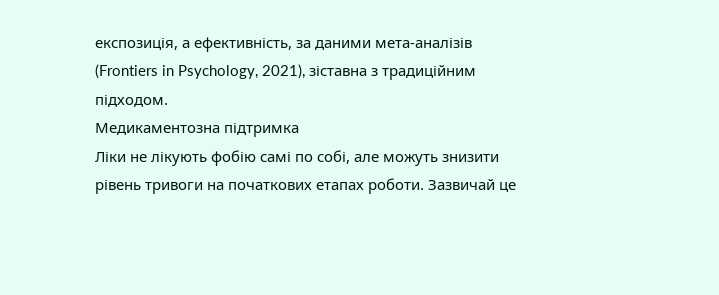експозиція, а ефективність, за даними мета-аналізів (Frontiers in Psychology, 2021), зіставна з традиційним підходом.
Медикаментозна підтримка
Ліки не лікують фобію самі по собі, але можуть знизити рівень тривоги на початкових етапах роботи. Зазвичай це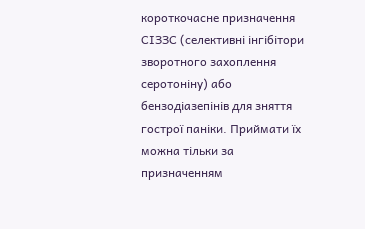короткочасне призначення СІЗЗС (селективні інгібітори зворотного захоплення серотоніну) або бензодіазепінів для зняття гострої паніки. Приймати їх можна тільки за призначенням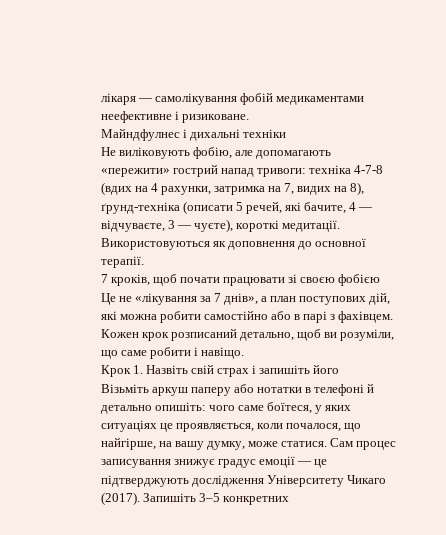лікаря — самолікування фобій медикаментами неефективне і ризиковане.
Майндфулнес і дихальні техніки
Не виліковують фобію, але допомагають «пережити» гострий напад тривоги: техніка 4-7-8 (вдих на 4 рахунки, затримка на 7, видих на 8), ґрунд-техніка (описати 5 речей, які бачите, 4 — відчуваєте, 3 — чуєте), короткі медитації. Використовуються як доповнення до основної терапії.
7 кроків, щоб почати працювати зі своєю фобією
Це не «лікування за 7 днів», а план поступових дій, які можна робити самостійно або в парі з фахівцем. Кожен крок розписаний детально, щоб ви розуміли, що саме робити і навіщо.
Крок 1. Назвіть свій страх і запишіть його
Візьміть аркуш паперу або нотатки в телефоні й детально опишіть: чого саме боїтеся, у яких ситуаціях це проявляється, коли почалося, що найгірше, на вашу думку, може статися. Сам процес записування знижує градус емоції — це підтверджують дослідження Університету Чикаго (2017). Запишіть 3–5 конкретних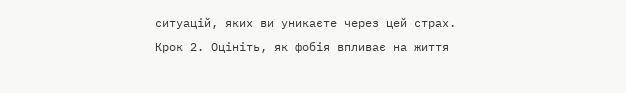ситуацій, яких ви уникаєте через цей страх.
Крок 2. Оцініть, як фобія впливає на життя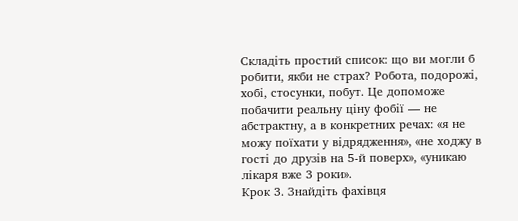Складіть простий список: що ви могли б робити, якби не страх? Робота, подорожі, хобі, стосунки, побут. Це допоможе побачити реальну ціну фобії — не абстрактну, а в конкретних речах: «я не можу поїхати у відрядження», «не ходжу в гості до друзів на 5-й поверх», «уникаю лікаря вже 3 роки».
Крок 3. Знайдіть фахівця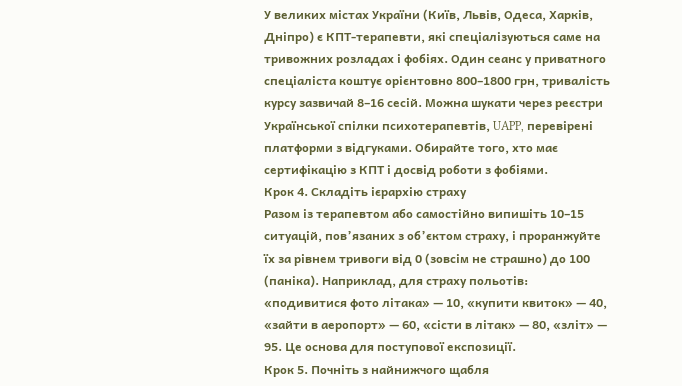У великих містах України (Київ, Львів, Одеса, Харків, Дніпро) є КПТ-терапевти, які спеціалізуються саме на тривожних розладах і фобіях. Один сеанс у приватного спеціаліста коштує орієнтовно 800–1800 грн, тривалість курсу зазвичай 8–16 сесій. Можна шукати через реєстри Української спілки психотерапевтів, UAPP, перевірені платформи з відгуками. Обирайте того, хто має сертифікацію з КПТ і досвід роботи з фобіями.
Крок 4. Складіть ієрархію страху
Разом із терапевтом або самостійно випишіть 10–15 ситуацій, пов’язаних з об’єктом страху, і проранжуйте їх за рівнем тривоги від 0 (зовсім не страшно) до 100 (паніка). Наприклад, для страху польотів: «подивитися фото літака» — 10, «купити квиток» — 40, «зайти в аеропорт» — 60, «сісти в літак» — 80, «зліт» — 95. Це основа для поступової експозиції.
Крок 5. Почніть з найнижчого щабля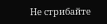Не стрибайте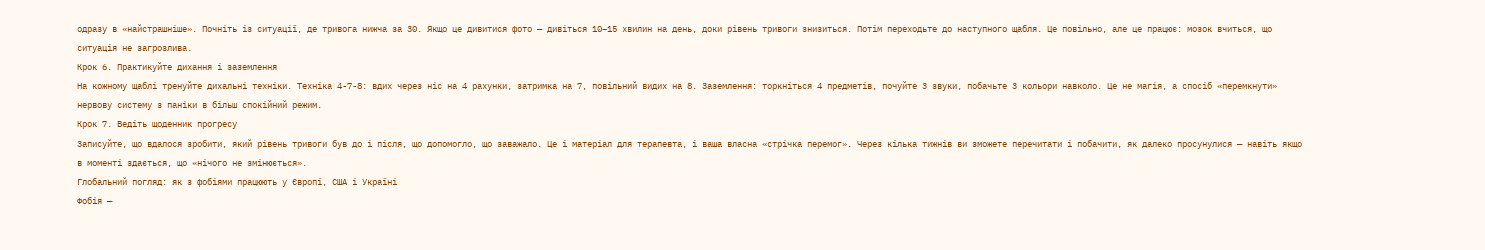одразу в «найстрашніше». Почніть із ситуації, де тривога нижча за 30. Якщо це дивитися фото — дивіться 10–15 хвилин на день, доки рівень тривоги знизиться. Потім переходьте до наступного щабля. Це повільно, але це працює: мозок вчиться, що ситуація не загрозлива.
Крок 6. Практикуйте дихання і заземлення
На кожному щаблі тренуйте дихальні техніки. Техніка 4-7-8: вдих через ніс на 4 рахунки, затримка на 7, повільний видих на 8. Заземлення: торкніться 4 предметів, почуйте 3 звуки, побачьте 3 кольори навколо. Це не магія, а спосіб «перемкнути» нервову систему з паніки в більш спокійний режим.
Крок 7. Ведіть щоденник прогресу
Записуйте, що вдалося зробити, який рівень тривоги був до і після, що допомогло, що заважало. Це і матеріал для терапевта, і ваша власна «стрічка перемог». Через кілька тижнів ви зможете перечитати і побачити, як далеко просунулися — навіть якщо в моменті здається, що «нічого не змінюється».
Глобальний погляд: як з фобіями працюють у Європі, США і Україні
Фобія —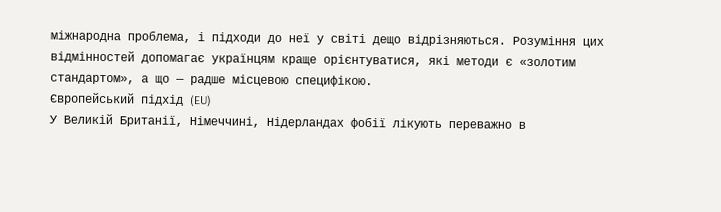міжнародна проблема, і підходи до неї у світі дещо відрізняються. Розуміння цих відмінностей допомагає українцям краще орієнтуватися, які методи є «золотим стандартом», а що — радше місцевою специфікою.
Європейський підхід (EU)
У Великій Британії, Німеччині, Нідерландах фобії лікують переважно в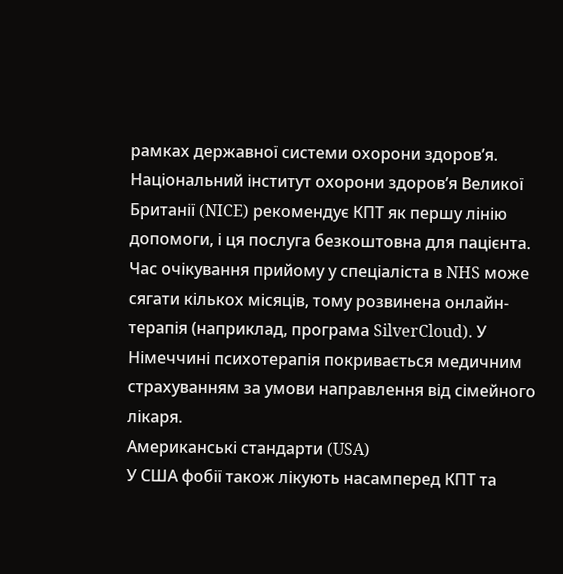рамках державної системи охорони здоров’я. Національний інститут охорони здоров’я Великої Британії (NICE) рекомендує КПТ як першу лінію допомоги, і ця послуга безкоштовна для пацієнта. Час очікування прийому у спеціаліста в NHS може сягати кількох місяців, тому розвинена онлайн-терапія (наприклад, програма SilverCloud). У Німеччині психотерапія покривається медичним страхуванням за умови направлення від сімейного лікаря.
Американські стандарти (USA)
У США фобії також лікують насамперед КПТ та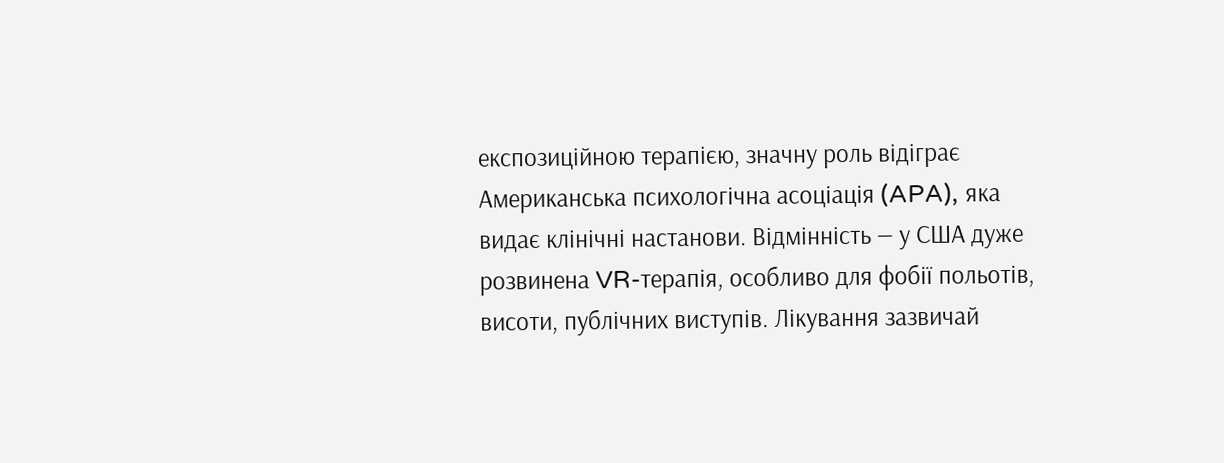експозиційною терапією, значну роль відіграє Американська психологічна асоціація (APA), яка видає клінічні настанови. Відмінність — у США дуже розвинена VR-терапія, особливо для фобії польотів, висоти, публічних виступів. Лікування зазвичай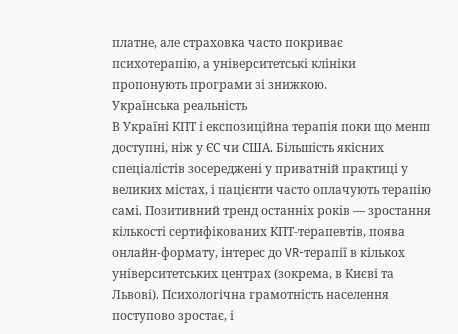платне, але страховка часто покриває психотерапію, а університетські клініки пропонують програми зі знижкою.
Українська реальність
В Україні КПТ і експозиційна терапія поки що менш доступні, ніж у ЄС чи США. Більшість якісних спеціалістів зосереджені у приватній практиці у великих містах, і пацієнти часто оплачують терапію самі. Позитивний тренд останніх років — зростання кількості сертифікованих КПТ-терапевтів, поява онлайн-формату, інтерес до VR-терапії в кількох університетських центрах (зокрема, в Києві та Львові). Психологічна грамотність населення поступово зростає, і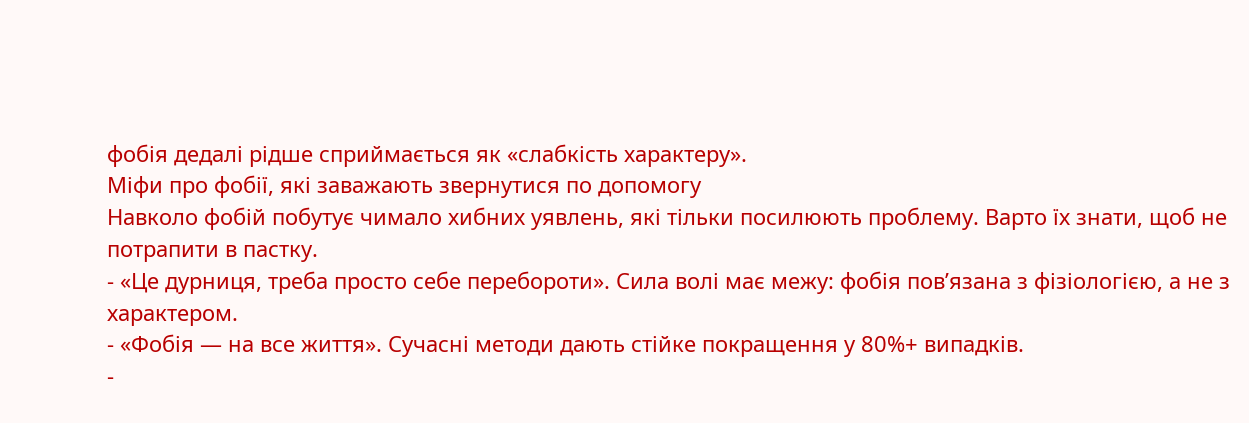фобія дедалі рідше сприймається як «слабкість характеру».
Міфи про фобії, які заважають звернутися по допомогу
Навколо фобій побутує чимало хибних уявлень, які тільки посилюють проблему. Варто їх знати, щоб не потрапити в пастку.
- «Це дурниця, треба просто себе перебороти». Сила волі має межу: фобія пов’язана з фізіологією, а не з характером.
- «Фобія — на все життя». Сучасні методи дають стійке покращення у 80%+ випадків.
-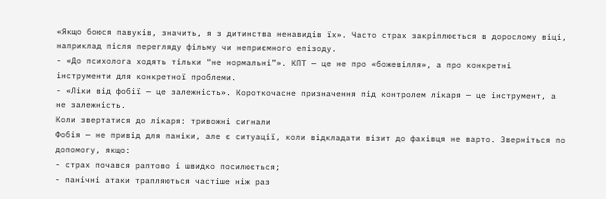«Якщо боюся павуків, значить, я з дитинства ненавидів їх». Часто страх закріплюється в дорослому віці, наприклад після перегляду фільму чи неприємного епізоду.
- «До психолога ходять тільки “не нормальні”». КПТ — це не про «божевілля», а про конкретні інструменти для конкретної проблеми.
- «Ліки від фобії — це залежність». Короткочасне призначення під контролем лікаря — це інструмент, а не залежність.
Коли звертатися до лікаря: тривожні сигнали
Фобія — не привід для паніки, але є ситуації, коли відкладати візит до фахівця не варто. Зверніться по допомогу, якщо:
- страх почався раптово і швидко посилюється;
- панічні атаки трапляються частіше ніж раз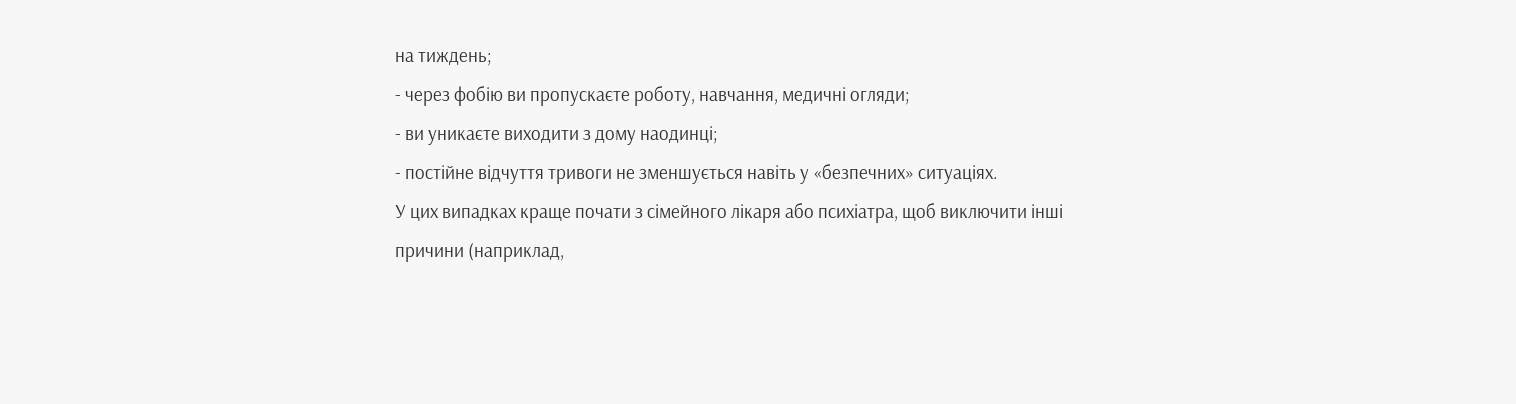на тиждень;
- через фобію ви пропускаєте роботу, навчання, медичні огляди;
- ви уникаєте виходити з дому наодинці;
- постійне відчуття тривоги не зменшується навіть у «безпечних» ситуаціях.
У цих випадках краще почати з сімейного лікаря або психіатра, щоб виключити інші причини (наприклад,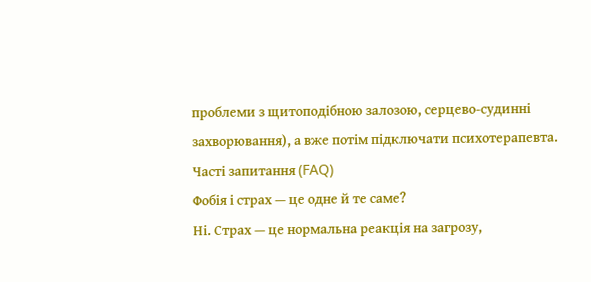проблеми з щитоподібною залозою, серцево-судинні захворювання), а вже потім підключати психотерапевта.
Часті запитання (FAQ)
Фобія і страх — це одне й те саме?
Ні. Страх — це нормальна реакція на загрозу,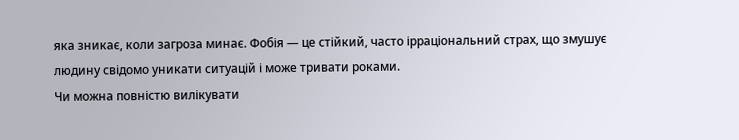яка зникає, коли загроза минає. Фобія — це стійкий, часто ірраціональний страх, що змушує людину свідомо уникати ситуацій і може тривати роками.
Чи можна повністю вилікувати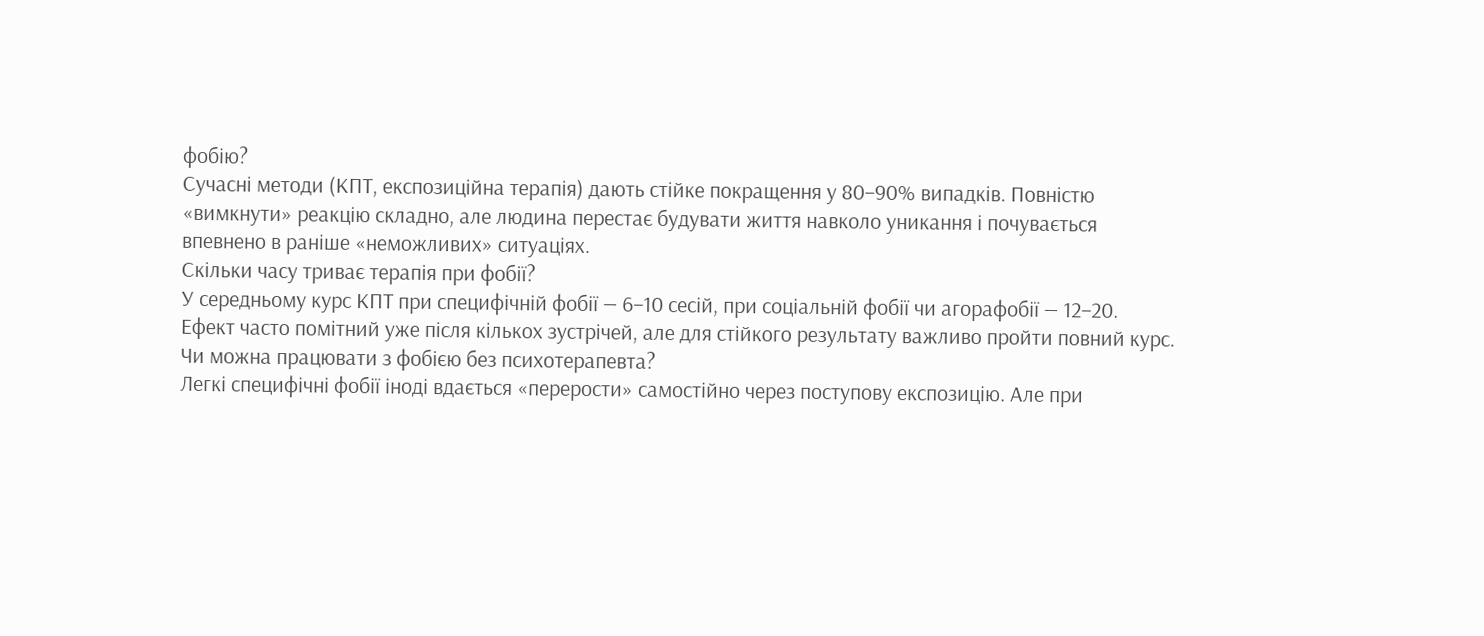фобію?
Сучасні методи (КПТ, експозиційна терапія) дають стійке покращення у 80–90% випадків. Повністю «вимкнути» реакцію складно, але людина перестає будувати життя навколо уникання і почувається впевнено в раніше «неможливих» ситуаціях.
Скільки часу триває терапія при фобії?
У середньому курс КПТ при специфічній фобії — 6–10 сесій, при соціальній фобії чи агорафобії — 12–20. Ефект часто помітний уже після кількох зустрічей, але для стійкого результату важливо пройти повний курс.
Чи можна працювати з фобією без психотерапевта?
Легкі специфічні фобії іноді вдається «перерости» самостійно через поступову експозицію. Але при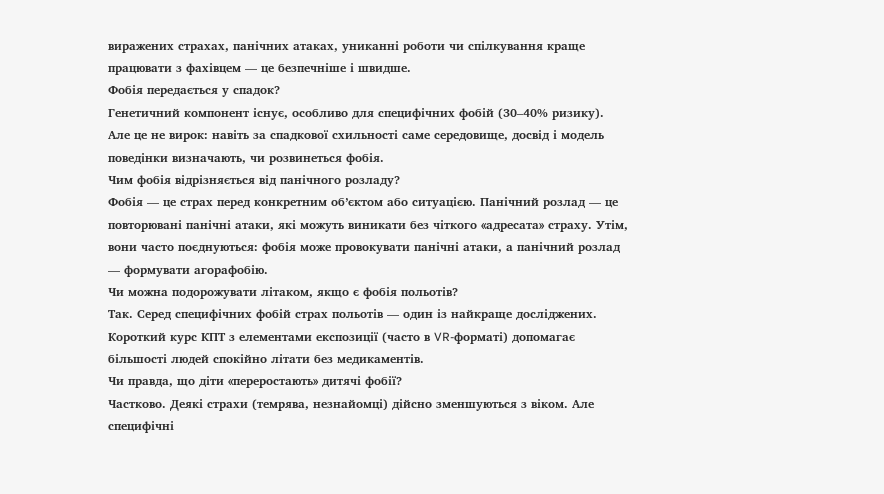виражених страхах, панічних атаках, униканні роботи чи спілкування краще працювати з фахівцем — це безпечніше і швидше.
Фобія передається у спадок?
Генетичний компонент існує, особливо для специфічних фобій (30–40% ризику). Але це не вирок: навіть за спадкової схильності саме середовище, досвід і модель поведінки визначають, чи розвинеться фобія.
Чим фобія відрізняється від панічного розладу?
Фобія — це страх перед конкретним об’єктом або ситуацією. Панічний розлад — це повторювані панічні атаки, які можуть виникати без чіткого «адресата» страху. Утім, вони часто поєднуються: фобія може провокувати панічні атаки, а панічний розлад — формувати агорафобію.
Чи можна подорожувати літаком, якщо є фобія польотів?
Так. Серед специфічних фобій страх польотів — один із найкраще досліджених. Короткий курс КПТ з елементами експозиції (часто в VR-форматі) допомагає більшості людей спокійно літати без медикаментів.
Чи правда, що діти «переростають» дитячі фобії?
Частково. Деякі страхи (темрява, незнайомці) дійсно зменшуються з віком. Але специфічні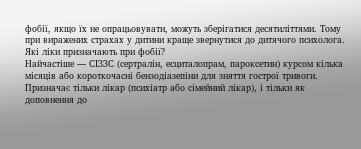фобії, якщо їх не опрацьовувати, можуть зберігатися десятиліттями. Тому при виражених страхах у дитини краще звернутися до дитячого психолога.
Які ліки призначають при фобії?
Найчастіше — СІЗЗС (сертралін, есциталопрам, пароксетин) курсом кілька місяців або короткочасні бензодіазепіни для зняття гострої тривоги. Призначає тільки лікар (психіатр або сімейний лікар), і тільки як доповнення до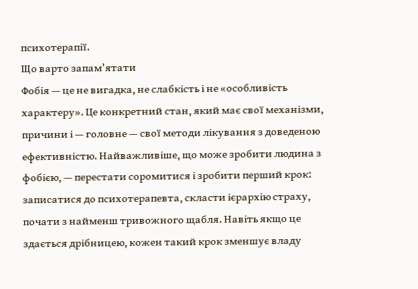психотерапії.
Що варто запам’ятати
Фобія — це не вигадка, не слабкість і не «особливість характеру». Це конкретний стан, який має свої механізми, причини і — головне — свої методи лікування з доведеною ефективністю. Найважливіше, що може зробити людина з фобією, — перестати соромитися і зробити перший крок: записатися до психотерапевта, скласти ієрархію страху, почати з найменш тривожного щабля. Навіть якщо це здається дрібницею, кожен такий крок зменшує владу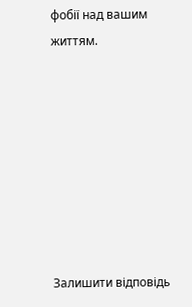фобії над вашим життям.








Залишити відповідь